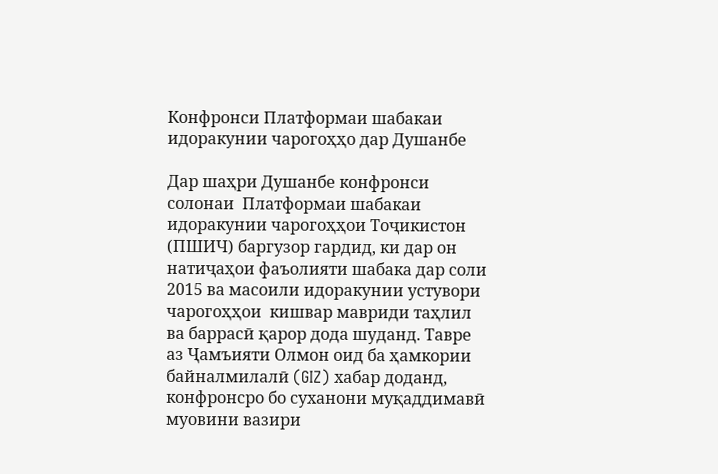Конфронси Платформаи шабакаи идоракунии чарогоҳҳо дар Душанбе

Дар шаҳри Душанбе конфронси солонаи  Платформаи шабакаи идоракунии чарогоҳҳои Тоҷикистон (ПШИЧ) баргузор гардид, ки дар он натиҷаҳои фаъолияти шабака дар соли 2015 ва масоили идоракунии устувори чарогоҳҳои  кишвар мавриди таҳлил ва баррасӣ қарор дода шуданд. Тавре аз Ҷамъияти Олмон оид ба ҳамкории байналмилалӣ (GIZ) хабар доданд, конфронсро бо суханони муқаддимавӣ муовини вазири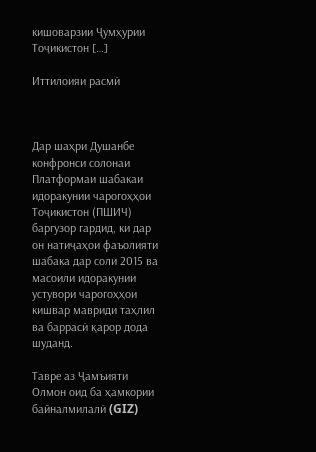кишоварзии Ҷумҳурии Тоҷикистон […]

Иттилоияи расмӣ



Дар шаҳри Душанбе конфронси солонаи  Платформаи шабакаи идоракунии чарогоҳҳои Тоҷикистон (ПШИЧ) баргузор гардид, ки дар он натиҷаҳои фаъолияти шабака дар соли 2015 ва масоили идоракунии устувори чарогоҳҳои  кишвар мавриди таҳлил ва баррасӣ қарор дода шуданд.

Тавре аз Ҷамъияти Олмон оид ба ҳамкории байналмилалӣ (GIZ)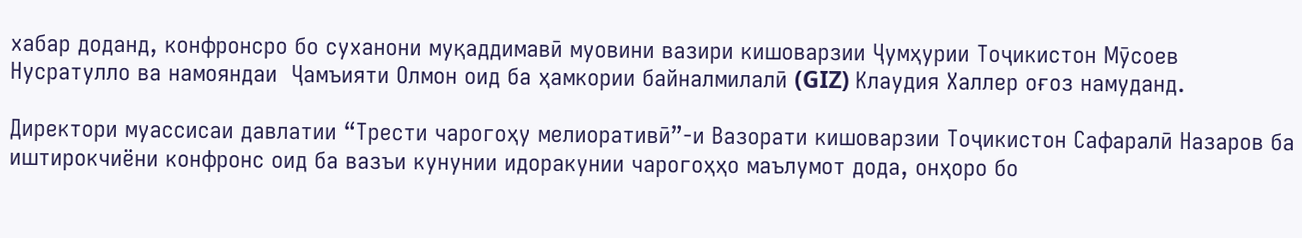хабар доданд, конфронсро бо суханони муқаддимавӣ муовини вазири кишоварзии Ҷумҳурии Тоҷикистон Мӯсоев Нусратулло ва намояндаи  Ҷамъияти Олмон оид ба ҳамкории байналмилалӣ (GIZ) Клаудия Халлер оғоз намуданд.

Директори муассисаи давлатии “Трести чарогоҳу мелиоративӣ”-и Вазорати кишоварзии Тоҷикистон Сафаралӣ Назаров ба иштирокчиёни конфронс оид ба вазъи кунунии идоракунии чарогоҳҳо маълумот дода, онҳоро бо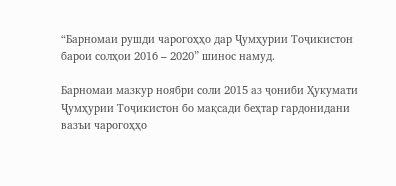“Барномаи рушди чарогоҳҳо дар Ҷумҳурии Тоҷикистон барои солҳои 2016 – 2020” шинос намуд.

Барномаи мазкур ноябри соли 2015 аз ҷониби Ҳукумати Ҷумҳурии Тоҷикистон бо мақсади беҳтар гардонидани вазъи чарогоҳҳо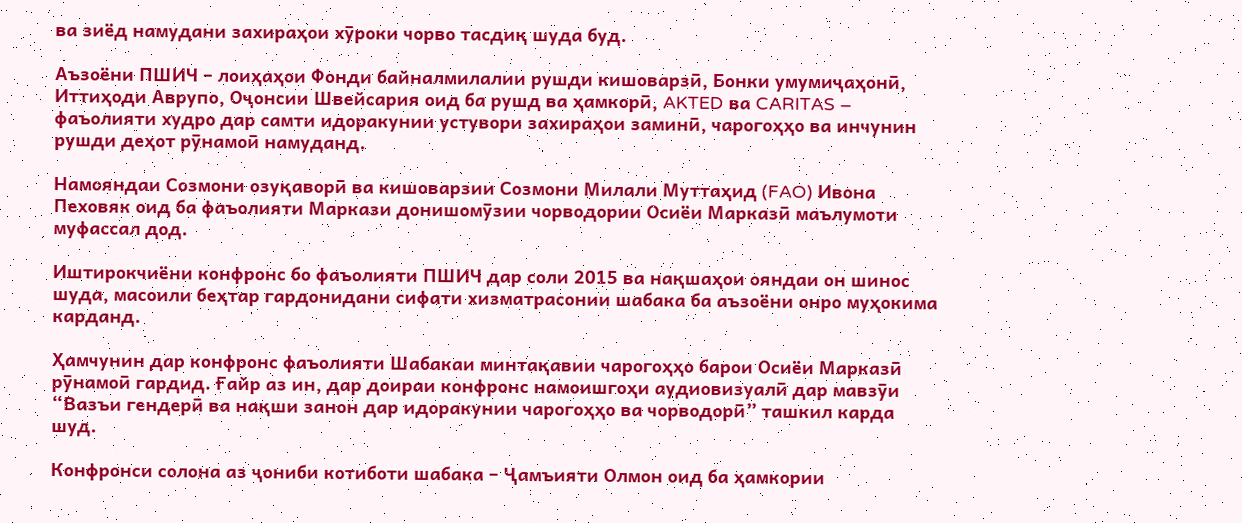ва зиёд намудани захираҳои хӯроки чорво тасдиқ шуда буд.

Аъзоёни ПШИЧ – лоиҳаҳои Фонди байналмилалии рушди кишоварзӣ, Бонки умумиҷаҳонӣ, Иттиҳоди Аврупо, Оҷонсии Швейсария оид ба рушд ва ҳамкорӣ, AKTED ва CARITAS – фаъолияти худро дар самти идоракунии устувори захираҳои заминӣ, чарогоҳҳо ва инчунин рушди деҳот рӯнамоӣ намуданд.

Намояндаи Созмони озуқаворӣ ва кишоварзии Созмони Милали Муттаҳид (FAO) Ивона Пеховяк оид ба фаъолияти Маркази донишомӯзии чорводории Осиёи Марказӣ маълумоти муфассал дод.

Иштирокчиёни конфронс бо фаъолияти ПШИЧ дар соли 2015 ва нақшаҳои ояндаи он шинос шуда, масоили беҳтар гардонидани сифати хизматрасонии шабака ба аъзоёни онро муҳокима карданд.

Ҳамчунин дар конфронс фаъолияти Шабакаи минтақавии чарогоҳҳо барои Осиёи Марказӣ рӯнамоӣ гардид. Ғайр аз ин, дар доираи конфронс намоишгоҳи аудиовизуалӣ дар мавзӯи “Вазъи гендерӣ ва нақши занон дар идоракунии чарогоҳҳо ва чорводорӣ” ташкил карда шуд.

Конфронси солона аз ҷониби котиботи шабака – Ҷамъияти Олмон оид ба ҳамкории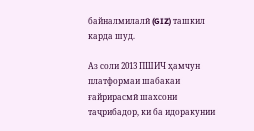байналмилалӣ (GIZ) ташкил карда шуд.

Аз соли 2013 ПШИЧ ҳамчун платформаи шабакаи ғайрирасмӣ шахсони таҷрибадор, ки ба идоракунии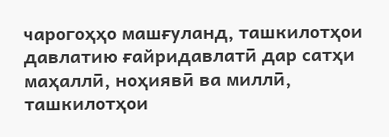чарогоҳҳо машғуланд, ташкилотҳои давлатию ғайридавлатӣ дар сатҳи маҳаллӣ, ноҳиявӣ ва миллӣ, ташкилотҳои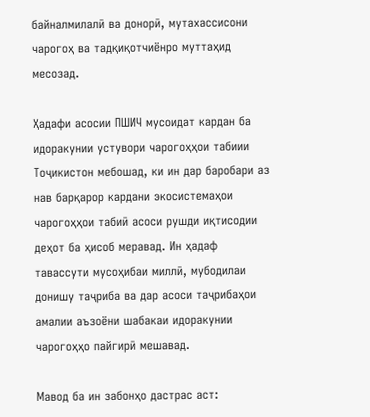байналмилалӣ ва донорӣ, мутахассисони чарогоҳ ва тадқиқотчиёнро муттаҳид месозад.

Ҳадафи асосии ПШИЧ мусоидат кардан ба идоракунии устувори чарогоҳҳои табиии Тоҷикистон мебошад, ки ин дар баробари аз нав барқарор кардани экосистемаҳои чарогоҳҳои табиӣ асоси рушди иқтисодии деҳот ба ҳисоб меравад. Ин ҳадаф тавассути мусоҳибаи миллӣ, мубодилаи донишу таҷриба ва дар асоси таҷрибаҳои амалии аъзоёни шабакаи идоракунии чарогоҳҳо пайгирӣ мешавад.

Мавод ба ин забонҳо дастрас аст: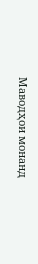Маводҳои монанд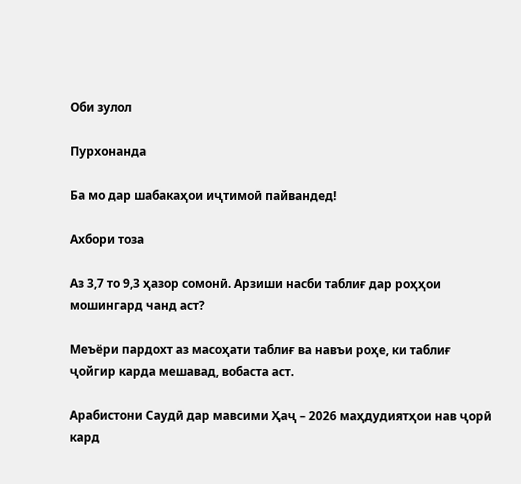Оби зулол

Пурхонанда

Ба мо дар шабакаҳои иҷтимоӣ пайвандед!

Ахбори тоза

Аз 3,7 то 9,3 ҳазор сомонӣ. Арзиши насби таблиғ дар роҳҳои мошингард чанд аст?

Меъёри пардохт аз масоҳати таблиғ ва навъи роҳе, ки таблиғ ҷойгир карда мешавад, вобаста аст.

Арабистони Саудӣ дар мавсими Ҳаҷ – 2026 маҳдудиятҳои нав ҷорӣ кард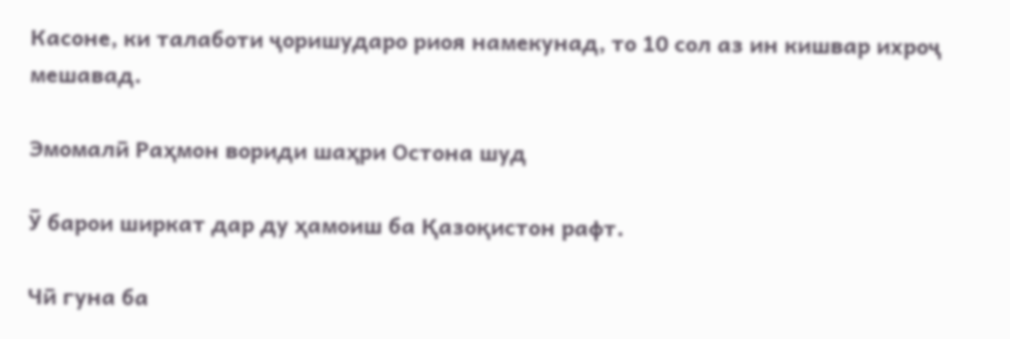Касоне, ки талаботи ҷоришударо риоя намекунад, то 10 сол аз ин кишвар ихроҷ мешавад.

Эмомалӣ Раҳмон вориди шаҳри Остона шуд

Ӯ барои ширкат дар ду ҳамоиш ба Қазоқистон рафт.

Чӣ гуна ба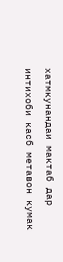хатмкунандаи мактаб дар интихоби касб метавон кумак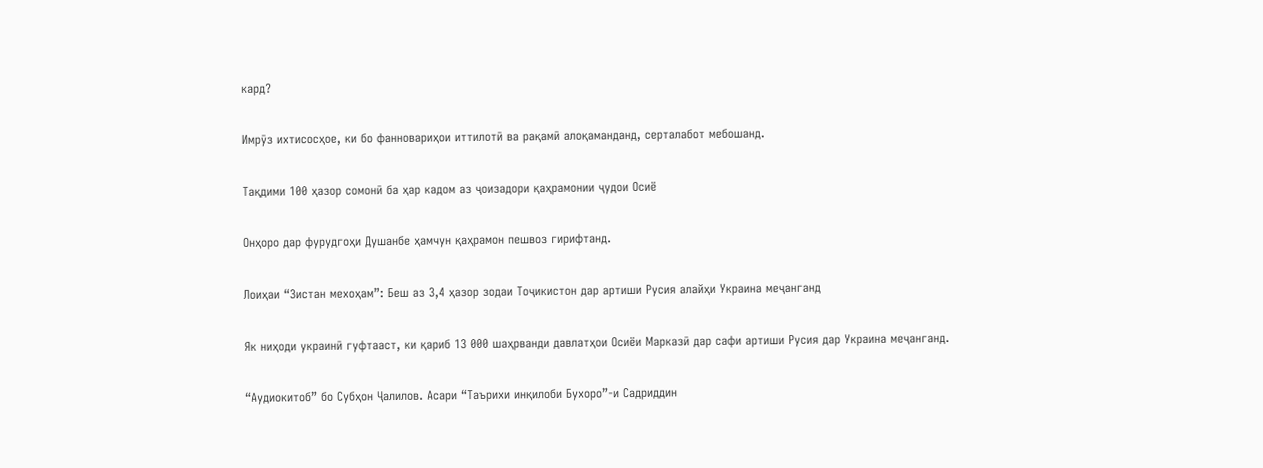кард?

Имрӯз ихтисосҳое, ки бо фанновариҳои иттилотӣ ва рақамӣ алоқаманданд, серталабот мебошанд.

Тақдими 100 ҳазор сомонӣ ба ҳар кадом аз ҷоизадори қаҳрамонии ҷудои Осиё

Онҳоро дар фурудгоҳи Душанбе ҳамчун қаҳрамон пешвоз гирифтанд.

Лоиҳаи “Зистан мехоҳам”: Беш аз 3,4 ҳазор зодаи Тоҷикистон дар артиши Русия алайҳи Украина меҷанганд

Як ниҳоди украинӣ гуфтааст, ки қариб 13 000 шаҳрванди давлатҳои Осиёи Марказӣ дар сафи артиши Русия дар Украина меҷанганд.

“Аудиокитоб” бо Субҳон Ҷалилов. Асари “Таърихи инқилоби Бухоро”-и Садриддин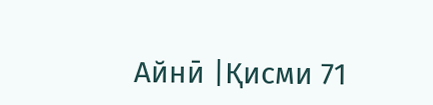Айнӣ |Қисми 71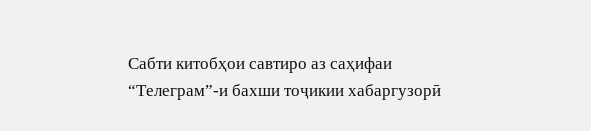Cабти китобҳои савтиро аз саҳифаи “Телеграм”-и бахши тоҷикии хабаргузорӣ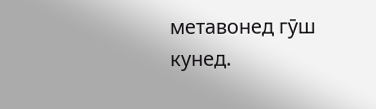метавонед гӯш кунед.